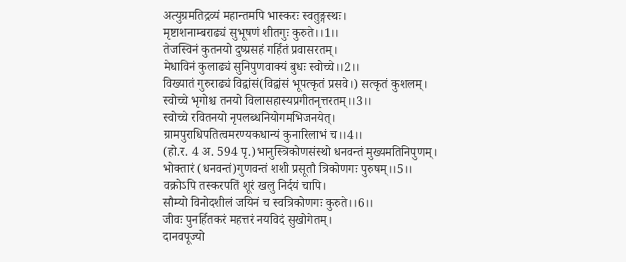अत्युग्रमतिद्रव्यं महान्तमपि भास्करः स्वतुङ्गस्थः।
मृष्टाशनाम्बराढ्यं सुभूषणं शीतगुः कुरुते।।1।।
तेजस्विनं कुतनयो दुष्प्रसहं गर्हितं प्रवासरतम्।
मेधाविनं कुलाढ्यं सुनिपुणवाक्यं बुधः स्वोच्चे।।2।।
विख्यातं गुरुराढ्यं विद्वांसं(विद्वांसं भूपत्कृतं प्रसवे।) सत्कृतं कुशलम्।
स्वोच्चे भृगोश्च तनयो विलासहास्यप्रगीतनृत्तरतम्।।3।।
स्वोच्चे रवितनयो नृपलब्धनियोगमभिजनयेत्।
ग्रामपुराधिपतित्वमरण्यकधान्यं कुनारिलाभं च।।4।।
(हो.र. 4 अ. 594 पृ.)भानुस्त्रिकोणसंस्थो धनवन्तं मुख्यमतिनिपुणम्।
भोक्तारं (धनवन्तं)गुणवन्तं शशी प्रसूतौ त्रिकोणगः पुरुषम्।।5।।
वक्रोऽपि तस्करपतिं शूरं खलु निर्दयं चापि।
सौम्यो विनोदशीलं जयिनं च स्वत्रिकोणगः कुरुते।।6।।
जीवः पुनर्हितकरं महत्तरं नयविदं सुखोगेतम्।
दानवपूज्यो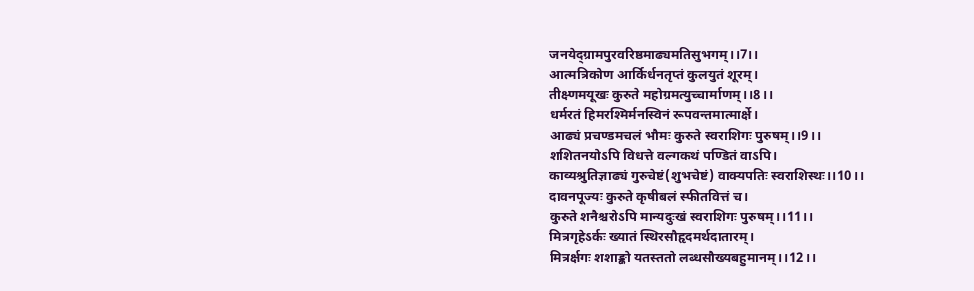जनयेद्ग्रामपुरवरिष्ठमाढ्यमतिसुभगम्।।7।।
आत्मत्रिकोण आर्किर्धनतृप्तं कुलयुतं शूरम्।
तीक्ष्णमयूखः कुरुते महोग्रमत्युच्चार्माणम्।।8।।
धर्मरतं हिमरश्मिर्मनस्विनं रूपवन्तमात्मार्क्षे।
आढ्यं प्रचण्डमचलं भौमः कुरुते स्वराशिगः पुरुषम्।।9।।
शशितनयोऽपि विधत्ते वल्गकथं पण्डितं वाऽपि।
काव्यश्रुतिज्ञाढ्यं गुरुचेष्टं(शुभचेष्टं) वाक्यपतिः स्वराशिस्थः।।10।।
दावनपूज्यः कुरुते कृषीबलं स्फीतवित्तं च।
कुरुते शनैश्चरोऽपि मान्यदुःखं स्वराशिगः पुरुषम्।।11।।
मित्रगृहेऽर्कः ख्यातं स्थिरसौहृदमर्थदातारम्।
मित्रर्क्षगः शशाङ्को यतस्ततो लब्धसौख्यबहुमानम्।।12।।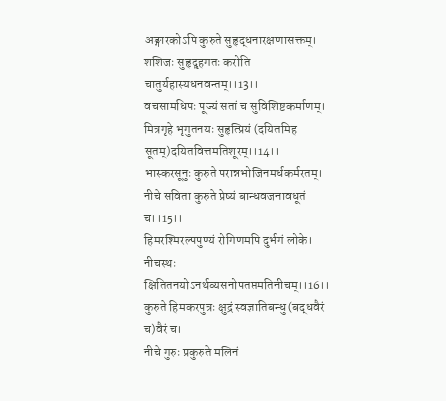अङ्गारकोऽपि कुरुते सुहृद्धनारक्षणासक्तम्।
शशिजः सुहृद्गृहगतः करोति चातुर्यहास्यधनवन्तम्।।13।।
वचसामधिपः पूज्यं सतां च सुविशिष्टकर्माणम्।
मित्रगृहे भृगुतनयः सुहृत्प्रियं (दयितमिह सूतम्)दयितवित्तमतिशूरम्।।14।।
भास्करसूनुः कुरुते परान्नभोजिनमर्धकर्मरतम्।
नीचे सविता कुरुते प्रेष्यं बान्धवजनावधूतं च।।15।।
हिमरश्मिरल्पपुण्यं रोगिणमपि दुर्भगं लोके।
नीचस्थः क्षितितनयोऽनर्थव्यसनोपतप्तमतिनीचम्।।16।।
कुरुते हिमकरपुत्रः क्षुद्रं स्वज्ञातिबन्धु(बद्धवैरं च)वैरं च।
नीचे गुरुः प्रकुरुते मलिनं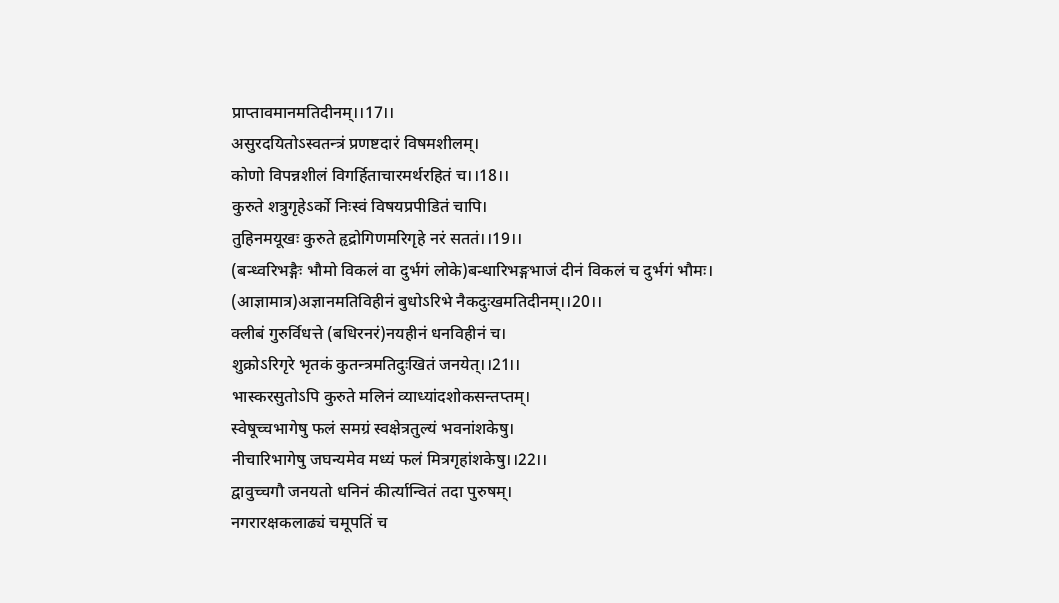प्राप्तावमानमतिदीनम्।।17।।
असुरदयितोऽस्वतन्त्रं प्रणष्टदारं विषमशीलम्।
कोणो विपन्नशीलं विगर्हिताचारमर्थरहितं च।।18।।
कुरुते शत्रुगृहेऽर्को निःस्वं विषयप्रपीडितं चापि।
तुहिनमयूखः कुरुते हृद्रोगिणमरिगृहे नरं सततं।।19।।
(बन्ध्वरिभङ्गैः भौमो विकलं वा दुर्भगं लोके)बन्धारिभङ्गभाजं दीनं विकलं च दुर्भगं भौमः।
(आज्ञामात्र)अज्ञानमतिविहीनं बुधोऽरिभे नैकदुःखमतिदीनम्।।20।।
क्लीबं गुरुर्विधत्ते (बधिरनरं)नयहीनं धनविहीनं च।
शुक्रोऽरिगृरे भृतकं कुतन्त्रमतिदुःखितं जनयेत्।।21।।
भास्करसुतोऽपि कुरुते मलिनं व्याध्यांदशोकसन्तप्तम्।
स्वेषूच्चभागेषु फलं समग्रं स्वक्षेत्रतुल्यं भवनांशकेषु।
नीचारिभागेषु जघन्यमेव मध्यं फलं मित्रगृहांशकेषु।।22।।
द्वावुच्चगौ जनयतो धनिनं कीर्त्यान्वितं तदा पुरुषम्।
नगरारक्षकलाढ्यं चमूपतिं च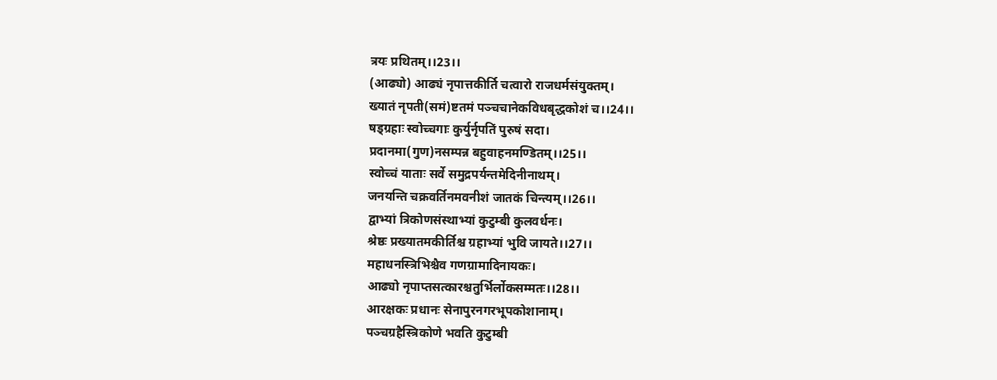त्रयः प्रथितम्।।23।।
(आढ्यो) आढ्यं नृपात्तकीर्ति चत्वारो राजधर्मसंयुक्तम्।
ख्यातं नृपती(समं)ष्टतमं पञ्चचानेकविधबृद्धकोशं च।।24।।
षड्ग्रहाः स्वोच्चगाः कुर्युर्नृपतिं पुरुषं सदा।
प्रदानमा(गुण)नसम्पन्न बहुवाहनमण्डितम्।।25।।
स्वोच्चं याताः सर्वे समुद्रपर्यन्तमेदिनीनाथम्।
जनयन्ति चक्रवर्तिनमवनीशं जातकं चिन्त्यम्।।26।।
द्वाभ्यां त्रिकोणसंस्थाभ्यां कुटुम्बी कुलवर्धनः।
श्रेष्ठः प्रख्यातमकीर्तिश्च ग्रहाभ्यां भुवि जायते।।27।।
महाधनस्त्रिभिश्चैव गणग्रामादिनायकः।
आढ्यो नृपाप्तसत्कारश्चतुर्भिर्लोकसम्मतः।।28।।
आरक्षकः प्रधानः सेनापुरनगरभूपकोशानाम्।
पञ्चग्रहैस्त्रिकोणे भवति कुटुम्बी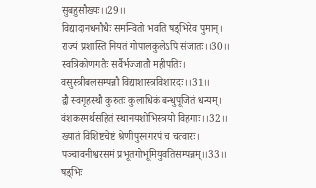सुबहुसौख्यः।।29।।
विद्यादानधनौधैः समन्वितो भवति षड्भिरेव पुमान्।
राज्यं प्रशास्ति नियतं गोपालकुलेऽपि संजातः।।30।।
स्वत्रिकोणगतैः सर्वैर्भज्जातौ महीपतिः।
वसुस्त्रीबलसम्पन्नौ विद्याशास्त्रविशारदः।।31।।
द्वौ स्वगृहस्थौ कुरुतः कुलाधिकं बन्धुपूजितं धन्यम्।
वंशकरमर्थसहितं स्थानयशोभिस्त्रयो विहगाः।।32।।
ख्यातं विशिष्टचेष्टं श्रेणीपुरनगरपं च चत्वारः।
पञ्चावनीश्वरसमं प्रभूतगोभूमियुवतिसम्पन्नम्।।33।।
षड्भिः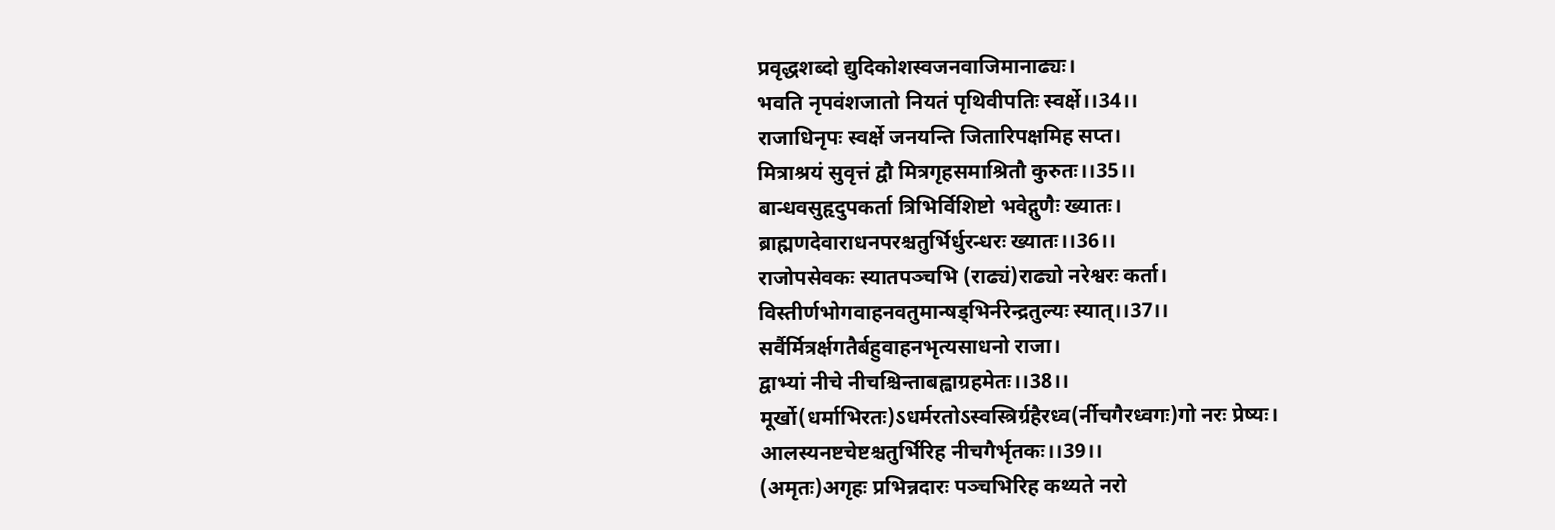प्रवृद्धशब्दो द्युदिकोशस्वजनवाजिमानाढ्यः।
भवति नृपवंशजातो नियतं पृथिवीपतिः स्वर्क्षे।।34।।
राजाधिनृपः स्वर्क्षे जनयन्ति जितारिपक्षमिह सप्त।
मित्राश्रयं सुवृत्तं द्वौ मित्रगृहसमाश्रितौ कुरुतः।।35।।
बान्धवसुहृदुपकर्ता त्रिभिर्विशिष्टो भवेद्गुणैः ख्यातः।
ब्राह्मणदेवाराधनपरश्चतुर्भिर्धुरन्धरः ख्यातः।।36।।
राजोपसेवकः स्यातपञ्चभि (राढ्यं)राढ्यो नरेश्वरः कर्ता।
विस्तीर्णभोगवाहनवतुमान्षड्भिर्नरेन्द्रतुल्यः स्यात्।।37।।
सर्वैर्मित्रर्क्षगतैर्बहुवाहनभृत्यसाधनो राजा।
द्वाभ्यां नीचे नीचश्चिन्ताबह्वाग्रहमेतः।।38।।
मूर्खो(धर्माभिरतः)ऽधर्मरतोऽस्वस्त्रिर्ग्रहैरध्व(र्नीचगैरध्वगः)गो नरः प्रेष्यः।
आलस्यनष्टचेष्टश्चतुर्भिरिह नीचगैर्भृतकः।।39।।
(अमृतः)अगृहः प्रभिन्नदारः पञ्चभिरिह कथ्यते नरो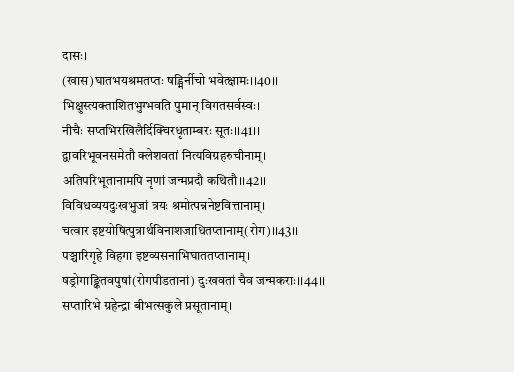दासः।
(खास)घातभयश्रमतप्तः षड्भिर्नीचो भवेत्क्षामः।।40।।
भिक्षुस्त्यक्ताशितभुग्भवति पुमान् विगतसर्वस्वः।
नीचैः सप्तभिरखिलैर्दिक्चिरधृताम्बरः सूतः।।41।।
द्वावरिभूवनसमेतौ क्लेशवतां नित्यविग्रहरुचीनाम्।
अतिपरिभूतानामपि नृणां जन्मप्रदौ कथितौ।।42।।
विविधव्ययदुःखभुजां त्रयः श्रमोत्पन्ननेष्टवित्तानाम्।
चत्वार इष्टयोषित्पुत्रार्थविनाशजाधितप्तानाम्(रोग)।।43।।
पञ्चारिगृहे विहगा इष्टव्यसनाभिघाततप्तानाम्।
षड्रोगाङ्कितवपुषां(रोगपीडतानां) दुःखवतां चैव जन्मकराः।।44।।
सप्तारिभे ग्रहेन्द्रा बीभत्सकुले प्रसूतानाम्।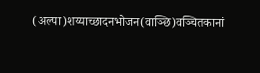(अल्पा)शय्याच्छादनभोजन(वाञ्छि)वञ्चितकानां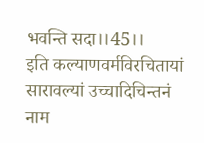भवन्ति सदा।।45।।
इति कल्याणवर्मविरचितायां सारावल्यां उच्चादिचिन्तनं नाम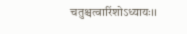चतुश्चत्वारिंशोऽध्यायः।।